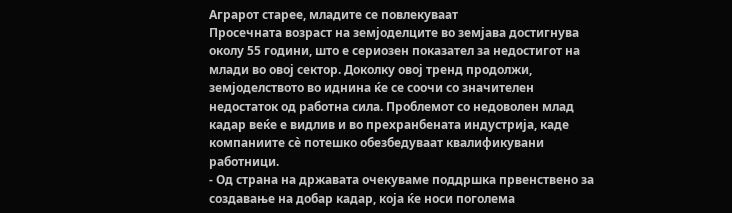Аграрот старее, младите се повлекуваат
Просечната возраст на земјоделците во земјава достигнува околу 55 години, што е сериозен показател за недостигот на млади во овој сектор. Доколку овој тренд продолжи, земјоделството во иднина ќе се соочи со значителен недостаток од работна сила. Проблемот со недоволен млад кадар веќе е видлив и во прехранбената индустрија, каде компаниите сè потешко обезбедуваат квалификувани работници.
- Од страна на државата очекуваме поддршка првенствено за создавање на добар кадар, која ќе носи поголема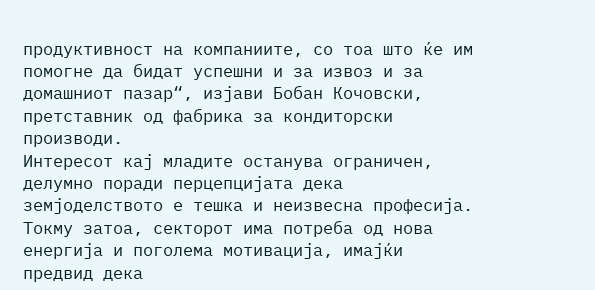продуктивност на компаниите, со тоа што ќе им помогне да бидат успешни и за извоз и за домашниот пазар“, изјави Бобан Кочовски, претставник од фабрика за кондиторски производи.
Интересот кај младите останува ограничен, делумно поради перцепцијата дека земјоделството е тешка и неизвесна професија. Токму затоа, секторот има потреба од нова енергија и поголема мотивација, имајќи предвид дека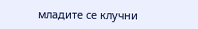младите се клучни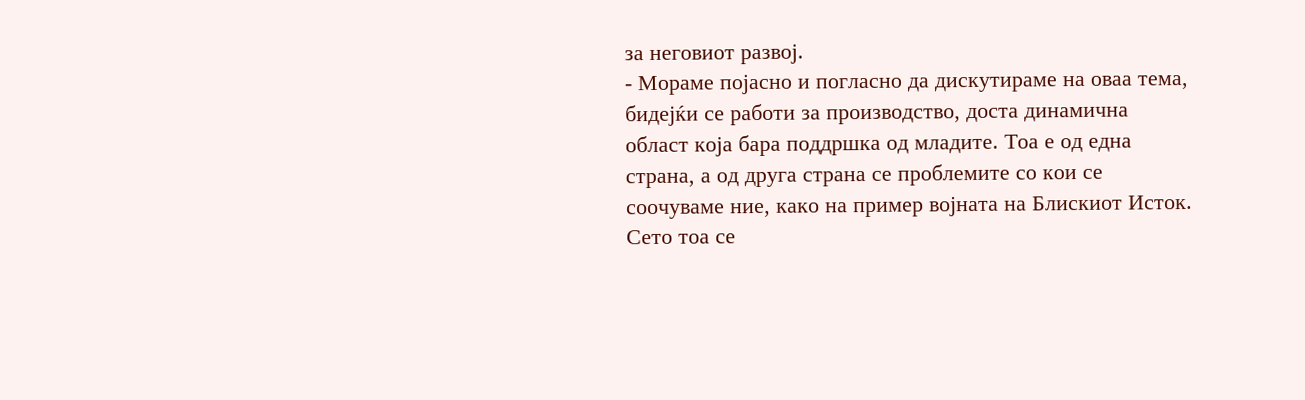за неговиот развој.
- Мораме појасно и погласно да дискутираме на оваа тема, бидејќи се работи за производство, доста динамична област која бара поддршка од младите. Тоа е од една страна, а од друга страна се проблемите со кои се соочуваме ние, како на пример војната на Блискиот Исток. Сето тоа се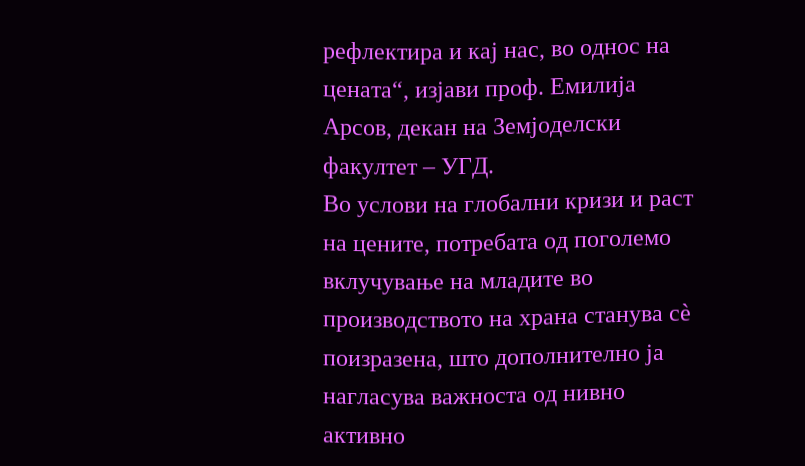рефлектира и кај нас, во однос на цената“, изјави проф. Емилија Арсов, декан на Земјоделски факултет – УГД.
Во услови на глобални кризи и раст на цените, потребата од поголемо вклучување на младите во производството на храна станува сè поизразена, што дополнително ја нагласува важноста од нивно активно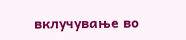вклучување во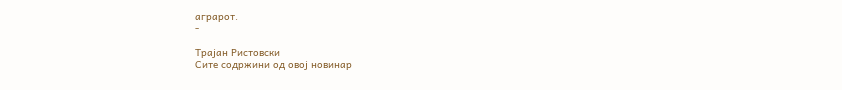аграрот.
-

Трајан Ристовски
Сите содржини од овој новинар